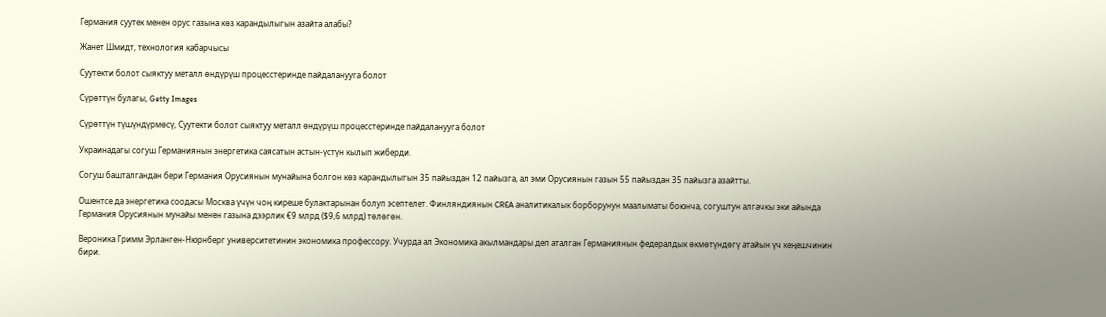Германия суутек менен орус газына көз карандылыгын азайта алабы?

Жанет Шмидт, технология кабарчысы

Суутекти болот сыяктуу металл өндүрүш процесстеринде пайдаланууга болот

Сүрөттүн булагы, Getty Images

Сүрөттүн түшүндүрмөсү, Суутекти болот сыяктуу металл өндүрүш процесстеринде пайдаланууга болот

Украинадагы согуш Германиянын энергетика саясатын астын-үстүн кылып жиберди.

Согуш башталгандан бери Германия Орусиянын мунайына болгон көз карандылыгын 35 пайыздан 12 пайызга, ал эми Орусиянын газын 55 пайыздан 35 пайызга азайтты.

Ошентсе да энергетика соодасы Москва үчүн чоң киреше булактарынан болуп эсептелет. Финляндиянын CREA аналитикалык борборунун маалыматы боюнча, согуштун алгачкы эки айында Германия Орусиянын мунайы менен газына дээрлик €9 млрд ($9,6 млрд) төлөгөн.

Вероника Гримм Эрланген-Нюрнберг университетинин экономика профессору. Учурда ал Экономика акылмандары деп аталган Германиянын федералдык өкмөтүндөгү атайын үч кеңешчинин бири.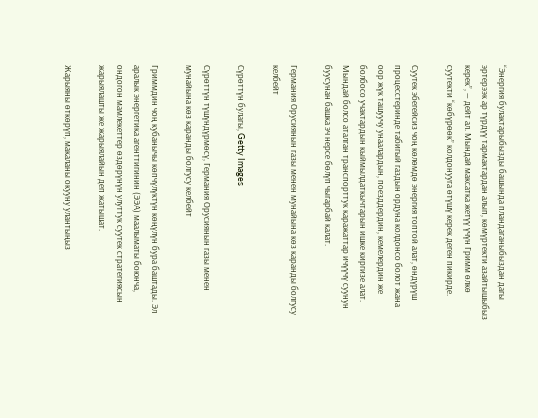“Энергия булактарыбызды башында пландаганыбыздан дагы эртерээк ар түрдүү тармактардан алып, көмүртекти азайтышыбыз керек”, — дейт ал. Мындай максатка жетүү үчүн Гримм өлкө суутекти “көбүрөөк” колдонууга өтүшү керек деген пикирде.

Суутек эбегейсиз чоң көлөмдө энергия топтой алат, өндүрүш процесстеринде табигый газдын ордуна колдонсо болот жана оор жүк ташуучу унаалардын, поезддердин, кемелердин же болбосо учактардын кыймылдаткычтарын ишке киргизе алат. Мындай болсо аталган транспорттук каражаттар ичүүчү суунун буусунан башка эч нерсе бөлүп чыгарбай калат.

Германия Орусиянын газы менен мунайына көз каранды болгусу келбейт

Сүрөттүн булагы, Getty Images

Сүрөттүн түшүндүрмөсү, Германия Орусиянын газы менен мунайына көз каранды болгусу келбейт

Гриммдин чоң кубанычы көпчүлүктүн көңүлүн бура баштады. Эл аралык энергетика агенттигинин (ЭЭА) маалыматы боюнча, ондогон мамлекеттер өздөрүнүн улуттук суутек стратегиясын жарыялашты же жарыялайын деп жатышат.

Жарыяны өткөрүп, макаланы окууну улантыңыз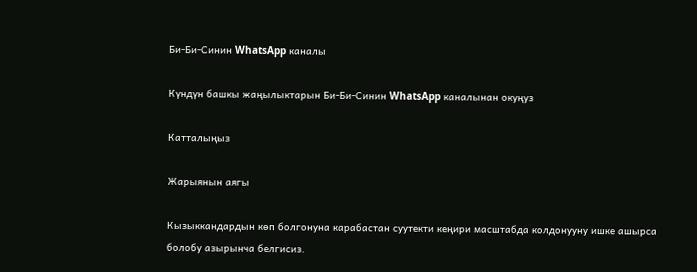Би-Би-Синин WhatsApp каналы

Күндүн башкы жаңылыктарын Би-Би-Синин WhatsApp каналынан окуңуз

Катталыңыз

Жарыянын аягы

Кызыккандардын көп болгонуна карабастан суутекти кеңири масштабда колдонууну ишке ашырса болобу азырынча белгисиз.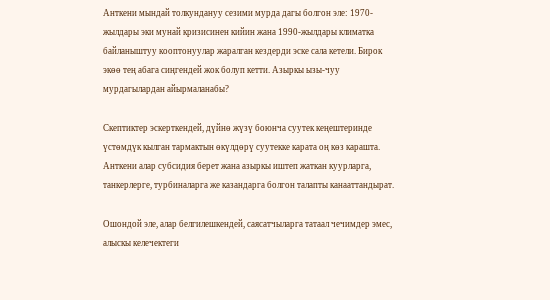Анткени мындай толкундануу сезими мурда дагы болгон эле: 1970-жылдары эки мунай кризисинен кийин жана 1990-жылдары климатка байланыштуу кооптонуулар жаралган кездерди эске сала кетели. Бирок экөө тең абага сиңгендей жок болуп кетти. Азыркы ызы-чуу мурдагылардан айырмаланабы?

Скептиктер эскерткендей, дүйнө жүзү боюнча суутек кеңештеринде үстөмдүк кылган тармактын өкүлдөрү суутекке карата оң көз карашта. Анткени алар субсидия берет жана азыркы иштеп жаткан куурларга, танкерлерге, турбиналарга же казандарга болгон талапты канааттандырат.

Ошондой эле, алар белгилешкендей, саясатчыларга татаал чечимдер эмес, алыскы келечектеги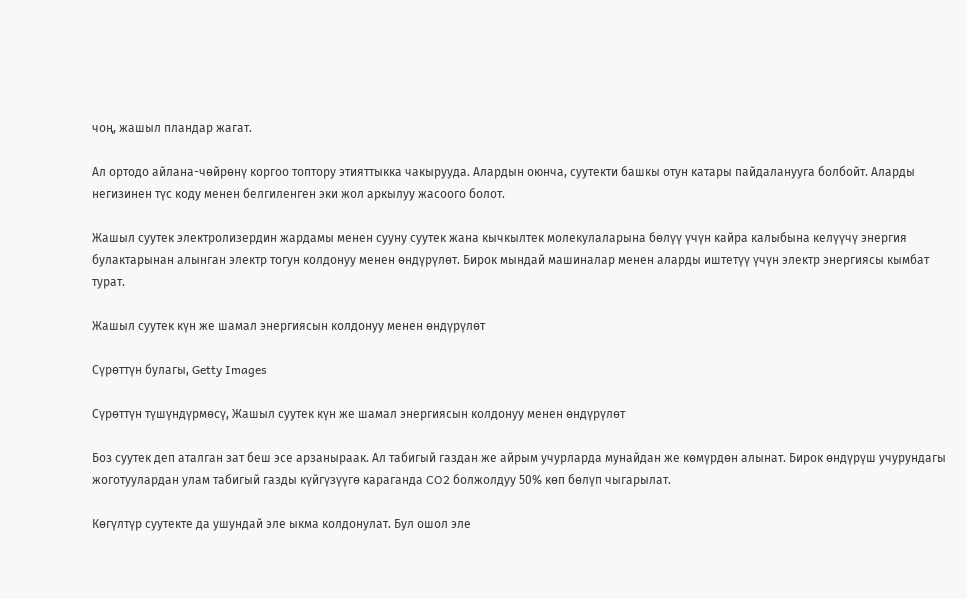чоң, жашыл пландар жагат.

Ал ортодо айлана-чөйрөнү коргоо топтору этияттыкка чакырууда. Алардын оюнча, суутекти башкы отун катары пайдаланууга болбойт. Аларды негизинен түс коду менен белгиленген эки жол аркылуу жасоого болот.

Жашыл суутек электролизердин жардамы менен сууну суутек жана кычкылтек молекулаларына бөлүү үчүн кайра калыбына келүүчү энергия булактарынан алынган электр тогун колдонуу менен өндүрүлөт. Бирок мындай машиналар менен аларды иштетүү үчүн электр энергиясы кымбат турат.

Жашыл суутек күн же шамал энергиясын колдонуу менен өндүрүлөт

Сүрөттүн булагы, Getty Images

Сүрөттүн түшүндүрмөсү, Жашыл суутек күн же шамал энергиясын колдонуу менен өндүрүлөт

Боз суутек деп аталган зат беш эсе арзаныраак. Ал табигый газдан же айрым учурларда мунайдан же көмүрдөн алынат. Бирок өндүрүш учурундагы жоготуулардан улам табигый газды күйгүзүүгө караганда CO2 болжолдуу 50% көп бөлүп чыгарылат.

Көгүлтүр суутекте да ушундай эле ыкма колдонулат. Бул ошол эле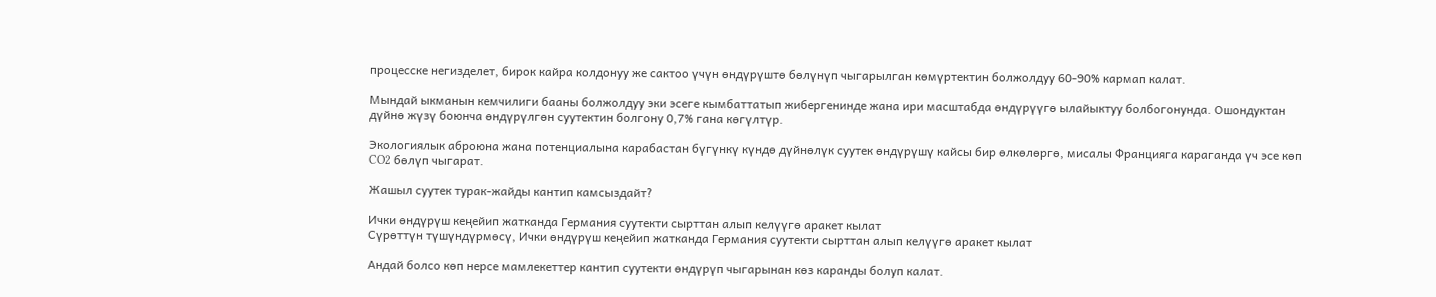процесске негизделет, бирок кайра колдонуу же сактоо үчүн өндүрүштө бөлүнүп чыгарылган көмүртектин болжолдуу 60-90% кармап калат.

Мындай ыкманын кемчилиги бааны болжолдуу эки эсеге кымбаттатып жибергенинде жана ири масштабда өндүрүүгө ылайыктуу болбогонунда. Ошондуктан дүйнө жүзү боюнча өндүрүлгөн суутектин болгону 0,7% гана көгүлтүр.

Экологиялык аброюна жана потенциалына карабастан бүгүнкү күндө дүйнөлүк суутек өндүрүшү кайсы бир өлкөлөргө, мисалы Францияга караганда үч эсе көп CO2 бөлүп чыгарат.

Жашыл суутек турак-жайды кантип камсыздайт?

Ички өндүрүш кеңейип жатканда Германия суутекти сырттан алып келүүгө аракет кылат
Сүрөттүн түшүндүрмөсү, Ички өндүрүш кеңейип жатканда Германия суутекти сырттан алып келүүгө аракет кылат

Андай болсо көп нерсе мамлекеттер кантип суутекти өндүрүп чыгарынан көз каранды болуп калат.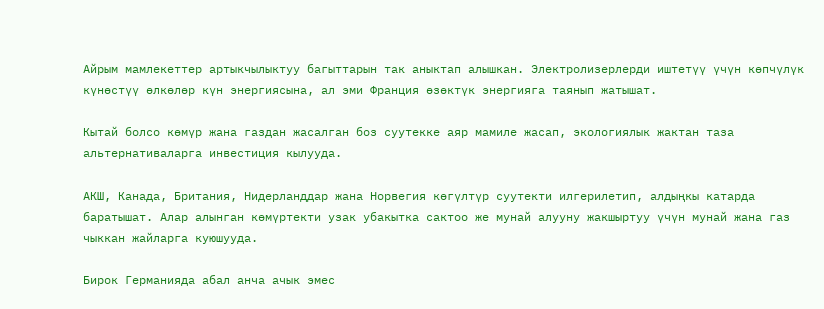Айрым мамлекеттер артыкчылыктуу багыттарын так аныктап алышкан. Электролизерлерди иштетүү үчүн көпчүлүк күнөстүү өлкөлөр күн энергиясына, ал эми Франция өзөктүк энергияга таянып жатышат.

Кытай болсо көмүр жана газдан жасалган боз суутекке аяр мамиле жасап, экологиялык жактан таза альтернативаларга инвестиция кылууда.

АКШ, Канада, Британия, Нидерланддар жана Норвегия көгүлтүр суутекти илгерилетип, алдыңкы катарда баратышат. Алар алынган көмүртекти узак убакытка сактоо же мунай алууну жакшыртуу үчүн мунай жана газ чыккан жайларга куюшууда.

Бирок Германияда абал анча ачык эмес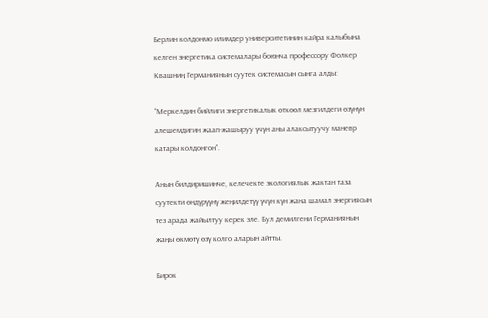Берлин колдонмо илимдер университетинин кайра калыбына келген энергетика системалары боюнча профессору Фолкер Квашниң Германиянын суутек системасын сынга алды:

“Меркелдин бийлиги энергетикалык өткөөл мезгилдеги өзүнүн алешемдигин жаап-жашыруу үчүн аны алаксытуучу маневр катары колдонгон”.

Анын билдиришинче, келечекте экологиялык жактан таза суутекти өндүрүүнү жеңилдетүү үчүн күн жана шамал энергиясын тез арада жайылтуу керек эле. Бул демилгени Германиянын жаңы өкмөтү өзү колго аларын айтты.

Бирок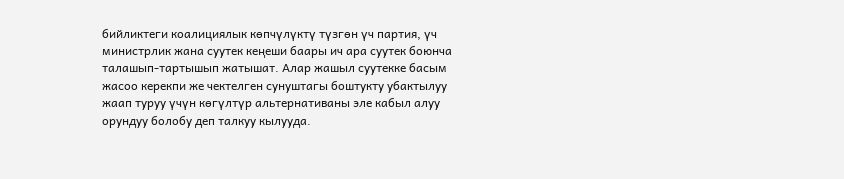бийликтеги коалициялык көпчүлүктү түзгөн үч партия, үч министрлик жана суутек кеңеши баары ич ара суутек боюнча талашып-тартышып жатышат. Алар жашыл суутекке басым жасоо керекпи же чектелген сунуштагы боштукту убактылуу жаап туруу үчүн көгүлтүр альтернативаны эле кабыл алуу орундуу болобу деп талкуу кылууда.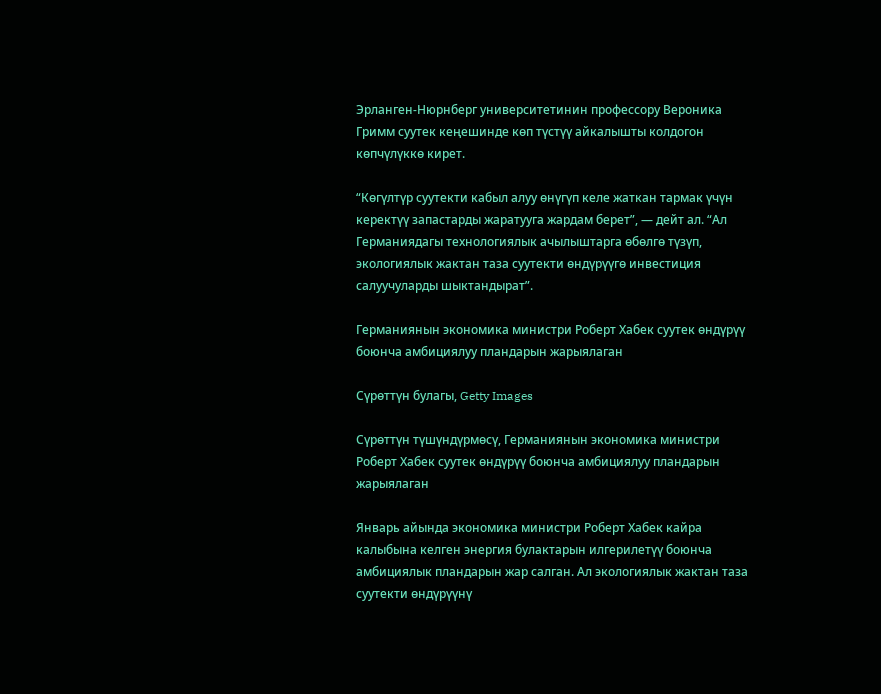Эрланген-Нюрнберг университетинин профессору Вероника Гримм суутек кеңешинде көп түстүү айкалышты колдогон көпчүлүккө кирет.

“Көгүлтүр суутекти кабыл алуу өнүгүп келе жаткан тармак үчүн керектүү запастарды жаратууга жардам берет”, — дейт ал. “Ал Германиядагы технологиялык ачылыштарга өбөлгө түзүп, экологиялык жактан таза суутекти өндүрүүгө инвестиция салуучуларды шыктандырат”.

Германиянын экономика министри Роберт Хабек суутек өндүрүү боюнча амбициялуу пландарын жарыялаган

Сүрөттүн булагы, Getty Images

Сүрөттүн түшүндүрмөсү, Германиянын экономика министри Роберт Хабек суутек өндүрүү боюнча амбициялуу пландарын жарыялаган

Январь айында экономика министри Роберт Хабек кайра калыбына келген энергия булактарын илгерилетүү боюнча амбициялык пландарын жар салган. Ал экологиялык жактан таза суутекти өндүрүүнү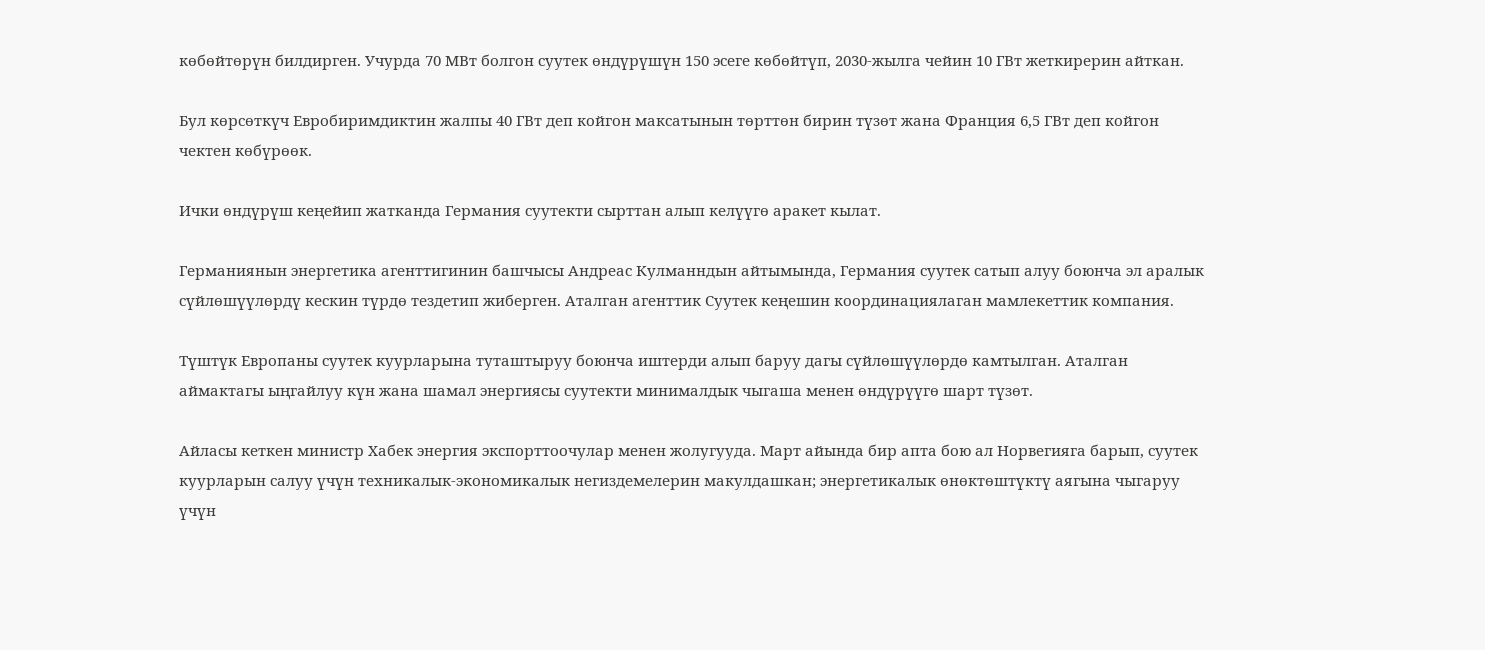көбөйтөрүн билдирген. Учурда 70 МВт болгон суутек өндүрүшүн 150 эсеге көбөйтүп, 2030-жылга чейин 10 ГВт жеткирерин айткан.

Бул көрсөткүч Евробиримдиктин жалпы 40 ГВт деп койгон максатынын төрттөн бирин түзөт жана Франция 6,5 ГВт деп койгон чектен көбүрөөк.

Ички өндүрүш кеңейип жатканда Германия суутекти сырттан алып келүүгө аракет кылат.

Германиянын энергетика агенттигинин башчысы Андреас Кулманндын айтымында, Германия суутек сатып алуу боюнча эл аралык сүйлөшүүлөрдү кескин түрдө тездетип жиберген. Аталган агенттик Суутек кеңешин координациялаган мамлекеттик компания.

Түштүк Европаны суутек куурларына туташтыруу боюнча иштерди алып баруу дагы сүйлөшүүлөрдө камтылган. Аталган аймактагы ыңгайлуу күн жана шамал энергиясы суутекти минималдык чыгаша менен өндүрүүгө шарт түзөт.

Айласы кеткен министр Хабек энергия экспорттоочулар менен жолугууда. Март айында бир апта бою ал Норвегияга барып, суутек куурларын салуу үчүн техникалык-экономикалык негиздемелерин макулдашкан; энергетикалык өнөктөштүктү аягына чыгаруу үчүн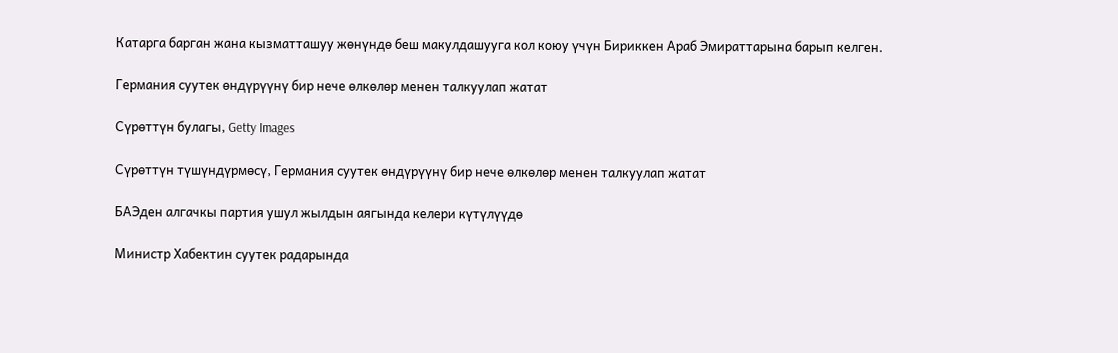Катарга барган жана кызматташуу жөнүндө беш макулдашууга кол коюу үчүн Бириккен Араб Эмираттарына барып келген.

Германия суутек өндүрүүнү бир нече өлкөлөр менен талкуулап жатат

Сүрөттүн булагы, Getty Images

Сүрөттүн түшүндүрмөсү, Германия суутек өндүрүүнү бир нече өлкөлөр менен талкуулап жатат

БАЭден алгачкы партия ушул жылдын аягында келери күтүлүүдө

Министр Хабектин суутек радарында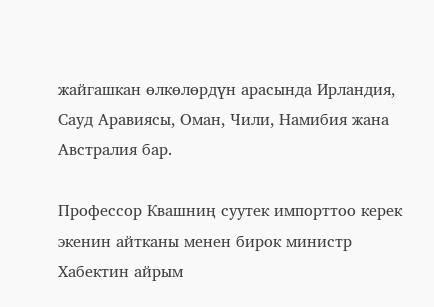жайгашкан өлкөлөрдүн арасында Ирландия, Сауд Аравиясы, Оман, Чили, Намибия жана Австралия бар.

Профессор Квашниң суутек импорттоо керек экенин айтканы менен бирок министр Хабектин айрым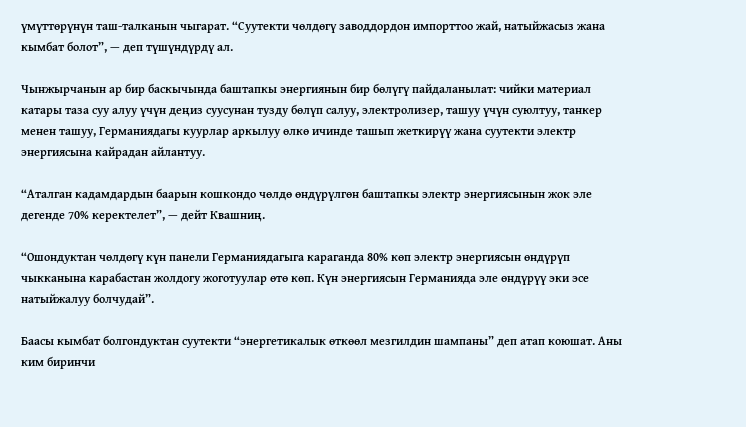үмүттөрүнүн таш-талканын чыгарат. “Суутекти чөлдөгү заводдордон импорттоо жай, натыйжасыз жана кымбат болот”, — деп түшүндүрдү ал.

Чынжырчанын ар бир баскычында баштапкы энергиянын бир бөлүгү пайдаланылат: чийки материал катары таза суу алуу үчүн деңиз суусунан тузду бөлүп салуу, электролизер, ташуу үчүн суюлтуу, танкер менен ташуу, Германиядагы куурлар аркылуу өлкө ичинде ташып жеткирүү жана суутекти электр энергиясына кайрадан айлантуу.

“Аталган кадамдардын баарын кошкондо чөлдө өндүрүлгөн баштапкы электр энергиясынын жок эле дегенде 70% керектелет”, — дейт Квашниң.

“Ошондуктан чөлдөгү күн панели Германиядагыга караганда 80% көп электр энергиясын өндүрүп чыкканына карабастан жолдогу жоготуулар өтө көп. Күн энергиясын Германияда эле өндүрүү эки эсе натыйжалуу болчудай”.

Баасы кымбат болгондуктан суутекти “энергетикалык өткөөл мезгилдин шампаны” деп атап коюшат. Аны ким биринчи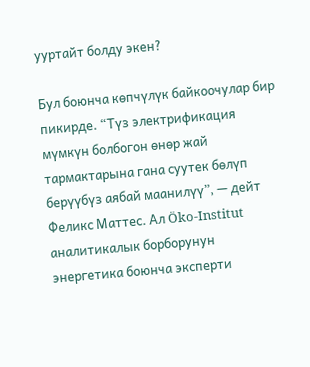ууртайт болду экен?

Бул боюнча көпчүлүк байкоочулар бир пикирде. “Түз электрификация мүмкүн болбогон өнөр жай тармактарына гана суутек бөлүп берүүбүз аябай маанилүү”, — дейт Феликс Маттес. Ал Öko-Institut аналитикалык борборунун энергетика боюнча эксперти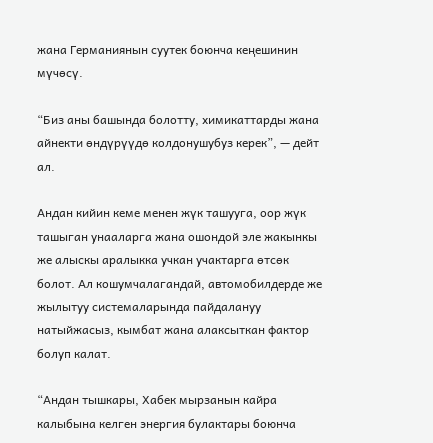жана Германиянын суутек боюнча кеңешинин мүчөсү.

“Биз аны башында болотту, химикаттарды жана айнекти өндүрүүдө колдонушубуз керек”, — дейт ал.

Андан кийин кеме менен жүк ташууга, оор жүк ташыган унааларга жана ошондой эле жакынкы же алыскы аралыкка учкан учактарга өтсөк болот. Ал кошумчалагандай, автомобилдерде же жылытуу системаларында пайдалануу натыйжасыз, кымбат жана алаксыткан фактор болуп калат.

“Андан тышкары, Хабек мырзанын кайра калыбына келген энергия булактары боюнча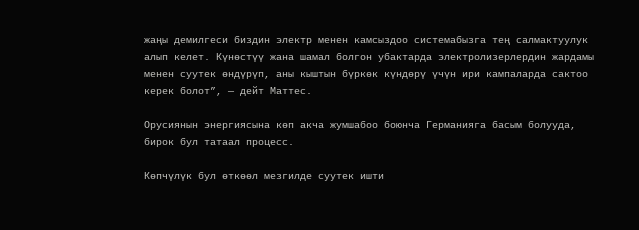жаңы демилгеси биздин электр менен камсыздоо системабызга тең салмактуулук алып келет. Күнөстүү жана шамал болгон убактарда электролизерлердин жардамы менен суутек өндүрүп, аны кыштын бүркөк күндөрү үчүн ири кампаларда сактоо керек болот”, — дейт Маттес.

Орусиянын энергиясына көп акча жумшабоо боюнча Германияга басым болууда, бирок бул татаал процесс.

Көпчүлүк бул өткөөл мезгилде суутек ишти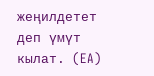жеңилдетет деп үмүт кылат. (EA)